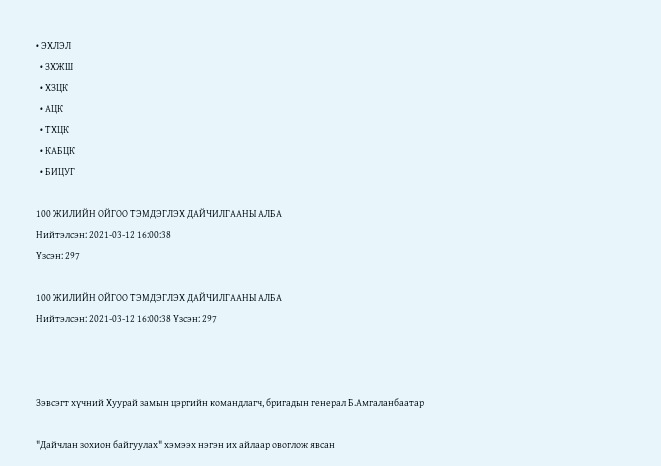• ЭХЛЭЛ
  • ЗХЖШ
  • ХЗЦК
  • АЦК
  • ТХЦК
  • КАБЦК
  • БИЦУГ

100 ЖИЛИЙН ОЙГОО ТЭМДЭГЛЭХ ДАЙЧИЛГААНЫ АЛБА
Нийтэлсэн: 2021-03-12 16:00:38
Үзсэн: 297

100 ЖИЛИЙН ОЙГОО ТЭМДЭГЛЭХ ДАЙЧИЛГААНЫ АЛБА
Нийтэлсэн: 2021-03-12 16:00:38 Үзсэн: 297



Зэвсэгт хүчний Хуурай замын цэргийн командлагч, бригадын генерал Б.Амгаланбаатар

"Дайчлан зохион байгуулах" хэмээх нэгэн их айлаар овоглож явсан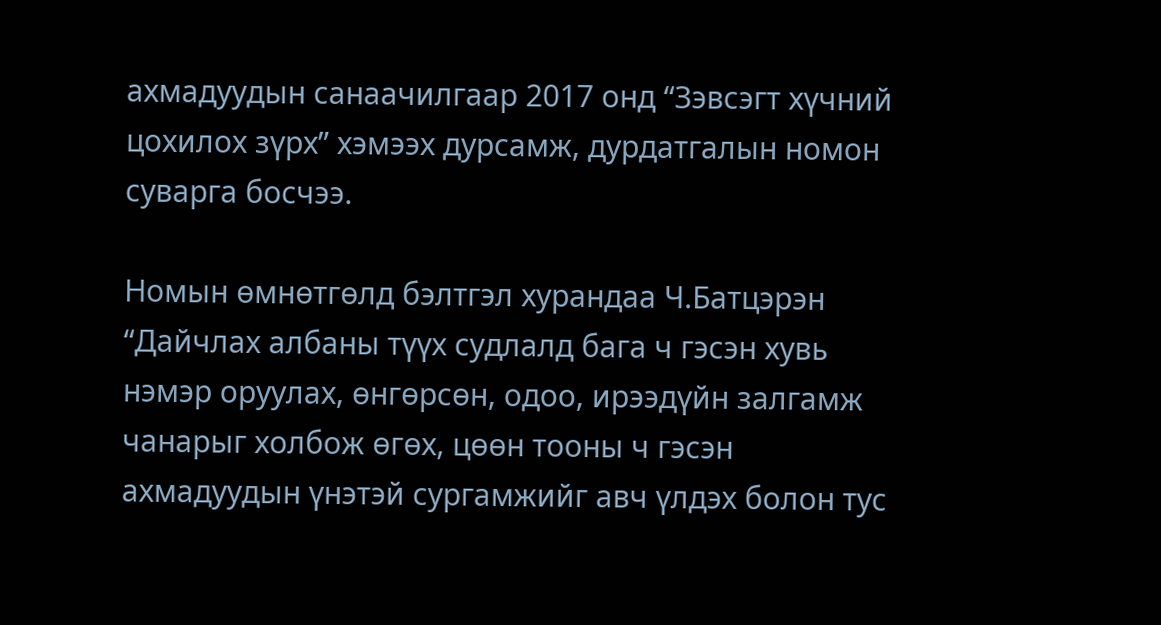ахмадуудын санаачилгаар 2017 онд “Зэвсэгт хүчний цохилох зүрх” хэмээх дурсамж, дурдатгалын номон суварга босчээ.

Номын өмнөтгөлд бэлтгэл хурандаа Ч.Батцэрэн “Дайчлах албаны түүх судлалд бага ч гэсэн хувь нэмэр оруулах, өнгөрсөн, одоо, ирээдүйн залгамж чанарыг холбож өгөх, цөөн тооны ч гэсэн ахмадуудын үнэтэй сургамжийг авч үлдэх болон тус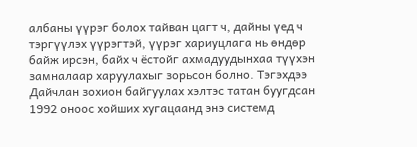албаны үүрэг болох тайван цагт ч, дайны үед ч тэргүүлэх үүрэгтэй, үүрэг хариуцлага нь өндөр байж ирсэн, байх ч ёстойг ахмадуудынхаа түүхэн замналаар харуулахыг зорьсон болно. Тэгэхдээ Дайчлан зохион байгуулах хэлтэс татан буугдсан 1992 оноос хойших хугацаанд энэ системд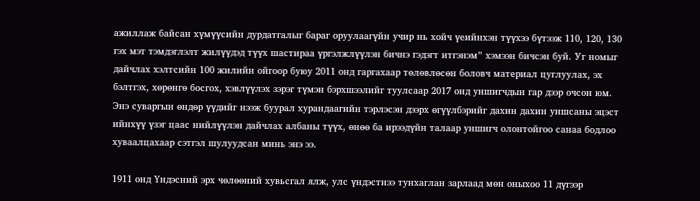ажиллаж байсан хүмүүсийн дурдатгалыг бараг оруулаагүйн учир нь хойч үеийнхэн түүхээ бүтээж 110, 120, 130 гэх мэт тэмдэглэлт жилүүдэд түүх шастираа үргэлжлүүлэн бичнэ гэдэгт итгэнэм” хэмээн бичсэн буй. Уг номыг дайчлах хэлтсийн 100 жилийн ойгоор буюу 2011 онд гаргахаар төлөвлөсөн боловч материал цуглуулах, эх бэлтгэх, хөрөнгө босгох, хэвлүүлэх зэрэг түмэн бэрхшээлийг туулсаар 2017 онд уншигчдын гар дээр очсон юм. Энэ суваргын өндөр үүдийг нээж буурал хурандаагийн тэрлэсэн дээрх өгүүлбэрийг дахин дахин уншсаны эцэст ийнхүү үзэг цаас нийлүүлэн дайчлах албаны түүх, өнөө ба ирээдүйн талаар уншигч олонтойгоо санаа бодлоо хуваалцахаар сэтгэл шулуудсан минь энэ ээ.

1911 онд Үндэсний эрх чөлөөний хувьсгал ялж, улс үндэстнээ тунхаглан зарлаад мөн оныхоо 11 дүгээр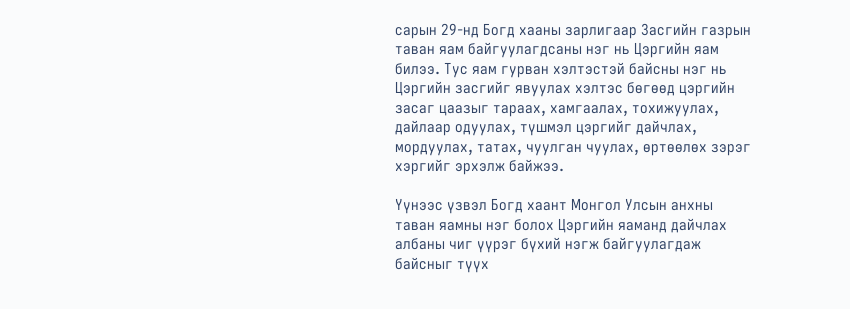сарын 29-нд Богд хааны зарлигаар Засгийн газрын таван яам байгуулагдсаны нэг нь Цэргийн яам билээ. Тус яам гурван хэлтэстэй байсны нэг нь Цэргийн засгийг явуулах хэлтэс бөгөөд цэргийн засаг цаазыг тараах, хамгаалах, тохижуулах, дайлаар одуулах, түшмэл цэргийг дайчлах, мордуулах, татах, чуулган чуулах, өртөөлөх зэрэг хэргийг эрхэлж байжээ.

Үүнээс үзвэл Богд хаант Монгол Улсын анхны таван яамны нэг болох Цэргийн яаманд дайчлах албаны чиг үүрэг бүхий нэгж байгуулагдаж байсныг түүх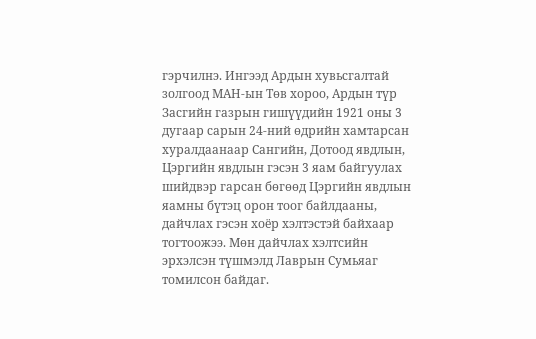гэрчилнэ. Ингээд Ардын хувьсгалтай золгоод МАН-ын Төв хороо, Ардын түр Засгийн газрын гишүүдийн 1921 оны 3 дугаар сарын 24-ний өдрийн хамтарсан хуралдаанаар Сангийн, Дотоод явдлын, Цэргийн явдлын гэсэн 3 яам байгуулах шийдвэр гарсан бөгөөд Цэргийн явдлын яамны бүтэц орон тоог байлдааны, дайчлах гэсэн хоёр хэлтэстэй байхаар тогтоожээ. Мөн дайчлах хэлтсийн эрхэлсэн түшмэлд Лаврын Сумьяаг томилсон байдаг.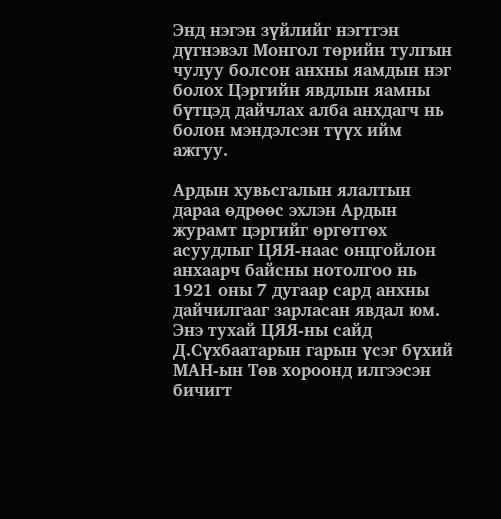Энд нэгэн зүйлийг нэгтгэн дүгнэвэл Монгол төрийн тулгын чулуу болсон анхны яамдын нэг болох Цэргийн явдлын яамны бүтцэд дайчлах алба анхдагч нь болон мэндэлсэн түүх ийм ажгуу.

Ардын хувьсгалын ялалтын дараа өдрөөс эхлэн Ардын журамт цэргийг өргөтгөх асуудлыг ЦЯЯ-наас онцгойлон анхаарч байсны нотолгоо нь 1921 оны 7 дугаар сард анхны дайчилгааг зарласан явдал юм. Энэ тухай ЦЯЯ-ны сайд Д.Сүхбаатарын гарын үсэг бүхий МАН-ын Төв хороонд илгээсэн бичигт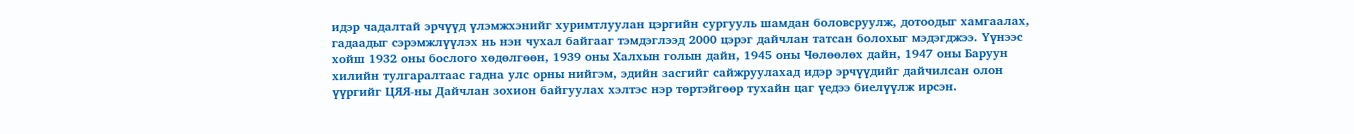идэр чадалтай эрчүүд үлэмжхэнийг хуримтлуулан цэргийн сургууль шамдан боловсруулж, дотоодыг хамгаалах, гадаадыг сэрэмжлүүлэх нь нэн чухал байгааг тэмдэглээд 2000 цэрэг дайчлан татсан болохыг мэдэгджээ. Үүнээс хойш 1932 оны бослого хөдөлгөөн, 1939 оны Халхын голын дайн, 1945 оны Чөлөөлөх дайн, 1947 оны Баруун хилийн тулгаралтаас гадна улс орны нийгэм, эдийн засгийг сайжруулахад идэр эрчүүдийг дайчилсан олон үүргийг ЦЯЯ-ны Дайчлан зохион байгуулах хэлтэс нэр төртэйгөөр тухайн цаг үедээ биелүүлж ирсэн.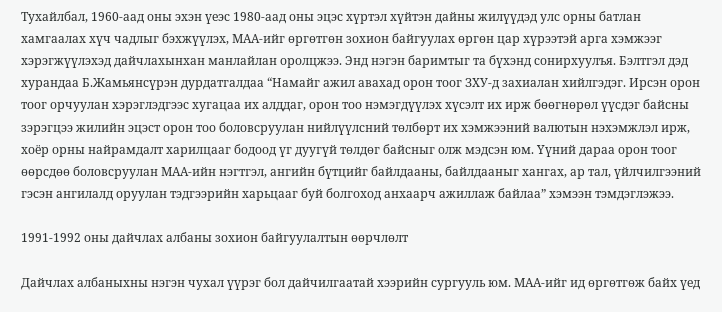Тухайлбал, 1960-аад оны эхэн үеэс 1980-аад оны эцэс хүртэл хүйтэн дайны жилүүдэд улс орны батлан хамгаалах хүч чадлыг бэхжүүлэх, МАА-ийг өргөтгөн зохион байгуулах өргөн цар хүрээтэй арга хэмжээг хэрэгжүүлэхэд дайчлахынхан манлайлан оролцжээ. Энд нэгэн баримтыг та бүхэнд сонирхуулъя. Бэлтгэл дэд хурандаа Б.Жамьянсүрэн дурдатгалдаа “Намайг ажил авахад орон тоог ЗХУ-д захиалан хийлгэдэг. Ирсэн орон тоог орчуулан хэрэглэдгээс хугацаа их алддаг, орон тоо нэмэгдүүлэх хүсэлт их ирж бөөгнөрөл үүсдэг байсны зэрэгцээ жилийн эцэст орон тоо боловсруулан нийлүүлсний төлбөрт их хэмжээний валютын нэхэмжлэл ирж, хоёр орны найрамдалт харилцааг бодоод үг дуугүй төлдөг байсныг олж мэдсэн юм. Үүний дараа орон тоог өөрсдөө боловсруулан МАА-ийн нэгтгэл, ангийн бүтцийг байлдааны, байлдааныг хангах, ар тал, үйлчилгээний гэсэн ангилалд оруулан тэдгээрийн харьцааг буй болгоход анхаарч ажиллаж байлаа” хэмээн тэмдэглэжээ.

1991-1992 оны дайчлах албаны зохион байгуулалтын өөрчлөлт

Дайчлах албаныхны нэгэн чухал үүрэг бол дайчилгаатай хээрийн сургууль юм. МАА-ийг ид өргөтгөж байх үед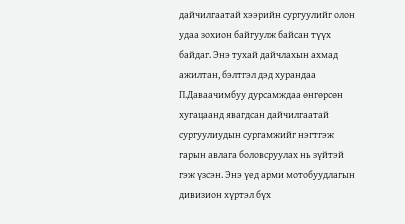дайчилгаатай хээрийн сургуулийг олон удаа зохион байгуулж байсан түүх байдаг. Энэ тухай дайчлахын ахмад ажилтан, бэлтгэл дэд хурандаа П.Даваачимбуу дурсамждаа өнгөрсөн хугацаанд явагдсан дайчилгаатай сургуулиудын сургамжийг нэгтгэж гарын авлага боловсруулах нь зүйтэй гэж үзсэн. Энэ үед арми мотобуудлагын дивизион хүртэл бүх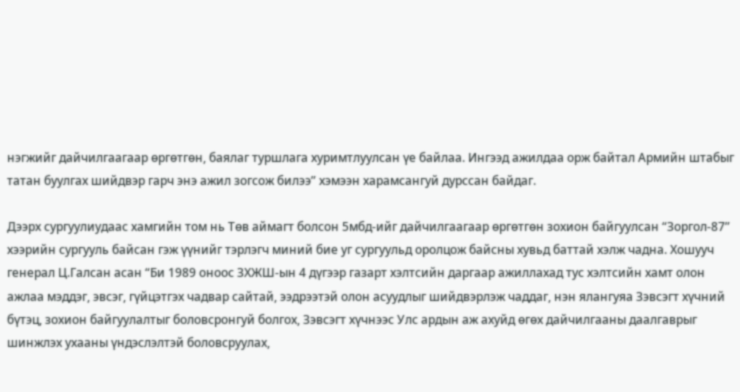нэгжийг дайчилгаагаар өргөтгөн, баялаг туршлага хуримтлуулсан үе байлаа. Ингээд ажилдаа орж байтал Армийн штабыг татан буулгах шийдвэр гарч энэ ажил зогсож билээ” хэмээн харамсангуй дурссан байдаг.

Дээрх сургуулиудаас хамгийн том нь Төв аймагт болсон 5мбд-ийг дайчилгаагаар өргөтгөн зохион байгуулсан “Зоргол-87” хээрийн сургууль байсан гэж үүнийг тэрлэгч миний бие уг сургуульд оролцож байсны хувьд баттай хэлж чадна. Хошууч генерал Ц.Галсан асан “Би 1989 оноос ЗХЖШ-ын 4 дүгээр газарт хэлтсийн даргаар ажиллахад тус хэлтсийн хамт олон ажлаа мэддэг, эвсэг, гүйцэтгэх чадвар сайтай, ээдрээтэй олон асуудлыг шийдвэрлэж чаддаг, нэн ялангуяа Зэвсэгт хүчний бүтэц, зохион байгуулалтыг боловсронгуй болгох, Зэвсэгт хүчнээс Улс ардын аж ахуйд өгөх дайчилгааны даалгаврыг шинжлэх ухааны үндэслэлтэй боловсруулах,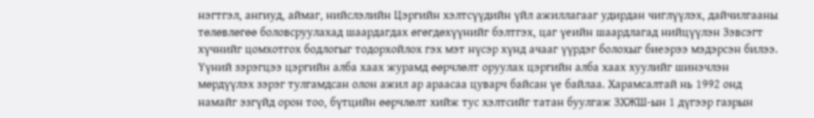нэгтгэл, ангиуд, аймаг, нийслэлийн Цэргийн хэлтсүүдийн үйл ажиллагааг удирдан чиглүүлэх, дайчилгааны төлөвлөгөө боловсруулахад шаардагдах өгөгдөхүүнийг бэлтгэх, цаг үеийн шаардлагад нийцүүлэн Зэвсэгт хүчнийг цомхотгох бодлогыг тодорхойлох гэх мэт нүсэр хүнд ачааг үүрдэг болохыг биеэрээ мэдэрсэн билээ. Үүний зэрэгцээ цэргийн алба хаах журамд өөрчлөлт оруулах цэргийн алба хаах хуулийг шинэчлэн мөрдүүлэх зэрэг тулгамдсан олон ажил ар араасаа цуварч байсан үе байлаа. Харамсалтай нь 1992 онд намайг эзгүйд орон тоо, бүтцийн өөрчлөлт хийж тус хэлтсийг татан буулгаж ЗХЖШ-ын 1 дүгээр газрын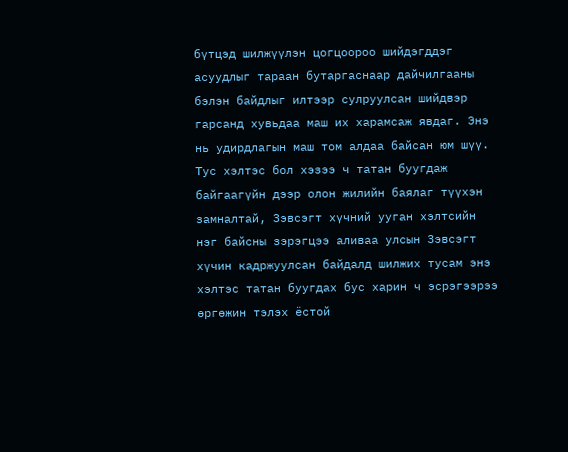бүтцэд шилжүүлэн цогцоороо шийдэгддэг асуудлыг тараан бутаргаснаар дайчилгааны бэлэн байдлыг илтээр сулруулсан шийдвэр гарсанд хувьдаа маш их харамсаж явдаг. Энэ нь удирдлагын маш том алдаа байсан юм шүү. Тус хэлтэс бол хэзээ ч татан буугдаж байгаагүйн дээр олон жилийн баялаг түүхэн замналтай, Зэвсэгт хүчний ууган хэлтсийн нэг байсны зэрэгцээ аливаа улсын Зэвсэгт хүчин кадржуулсан байдалд шилжих тусам энэ хэлтэс татан буугдах бус харин ч эсрэгээрээ өргөжин тэлэх ёстой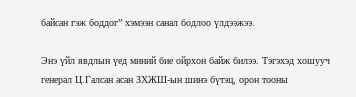байсан гэж боддог” хэмээн санал бодлоо үлдээжээ.

Энэ үйл явдлын үед миний бие ойрхон байж билээ. Тэгэхэд хошууч генерал Ц.Галсан асан ЗХЖШ-ын шинэ бүтэц, орон тооны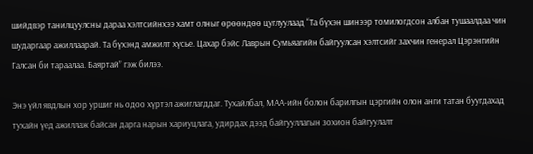шийдвэр танилцуулсны дараа хэлтсийнхээ хамт олныг өрөөндөө цуглуулаад “Та бүхэн шинээр томилогдсон албан тушаалдаа чин шударгаар ажиллаарай. Та бүхэнд амжилт хүсье. Цахар бэйс Лаврын Сумьяагийн байгуулсан хэлтсийг захчин генерал Цэрэнгийн Галсан би тараалаа. Баяртай” гэж билээ.

Энэ үйл явдлын хор уршиг нь одоо хүртэл ажиглагддаг. Тухайлбал, МАА-ийн болон барилгын цэргийн олон анги татан буугдахад тухайн үед ажиллаж байсан дарга нарын хариуцлага, удирдах дээд байгууллагын зохион байгуулалт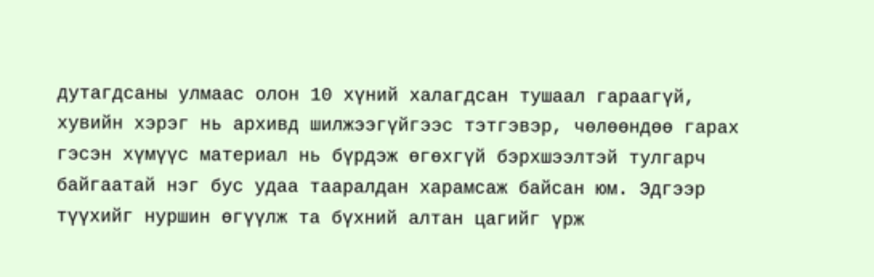дутагдсаны улмаас олон 10 хүний халагдсан тушаал гараагүй, хувийн хэрэг нь архивд шилжээгүйгээс тэтгэвэр, чөлөөндөө гарах гэсэн хүмүүс материал нь бүрдэж өгөхгүй бэрхшээлтэй тулгарч байгаатай нэг бус удаа тааралдан харамсаж байсан юм. Эдгээр түүхийг нуршин өгүүлж та бүхний алтан цагийг үрж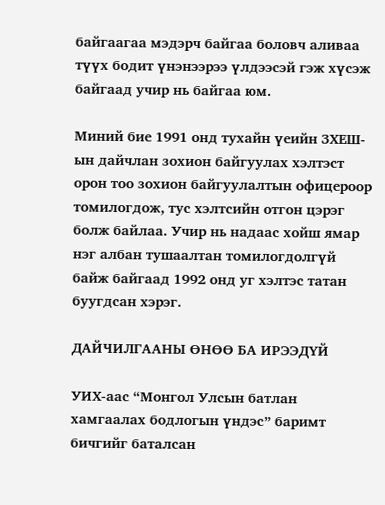байгаагаа мэдэрч байгаа боловч аливаа түүх бодит үнэнээрээ үлдээсэй гэж хүсэж байгаад учир нь байгаа юм.

Миний бие 1991 онд тухайн үеийн ЗХЕШ-ын дайчлан зохион байгуулах хэлтэст орон тоо зохион байгуулалтын офицероор томилогдож, тус хэлтсийн отгон цэрэг болж байлаа. Учир нь надаас хойш ямар нэг албан тушаалтан томилогдолгүй байж байгаад 1992 онд уг хэлтэс татан буугдсан хэрэг.

ДАЙЧИЛГААНЫ ӨНӨӨ БА ИРЭЭДҮЙ

УИХ-аас “Монгол Улсын батлан хамгаалах бодлогын үндэс” баримт бичгийг баталсан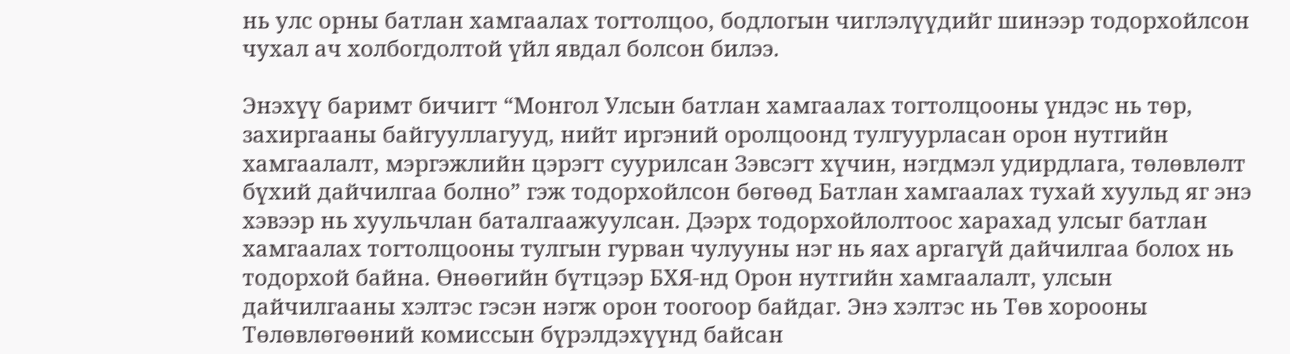нь улс орны батлан хамгаалах тогтолцоо, бодлогын чиглэлүүдийг шинээр тодорхойлсон чухал ач холбогдолтой үйл явдал болсон билээ.

Энэхүү баримт бичигт “Монгол Улсын батлан хамгаалах тогтолцооны үндэс нь төр, захиргааны байгууллагууд, нийт иргэний оролцоонд тулгуурласан орон нутгийн хамгаалалт, мэргэжлийн цэрэгт суурилсан Зэвсэгт хүчин, нэгдмэл удирдлага, төлөвлөлт бүхий дайчилгаа болно” гэж тодорхойлсон бөгөөд Батлан хамгаалах тухай хуульд яг энэ хэвээр нь хуульчлан баталгаажуулсан. Дээрх тодорхойлолтоос харахад улсыг батлан хамгаалах тогтолцооны тулгын гурван чулууны нэг нь яах аргагүй дайчилгаа болох нь тодорхой байна. Өнөөгийн бүтцээр БХЯ-нд Орон нутгийн хамгаалалт, улсын дайчилгааны хэлтэс гэсэн нэгж орон тоогоор байдаг. Энэ хэлтэс нь Төв хорооны Төлөвлөгөөний комиссын бүрэлдэхүүнд байсан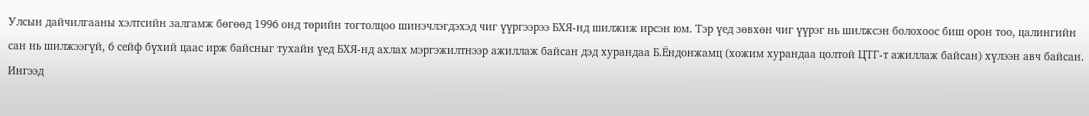Улсын дайчилгааны хэлтсийн залгамж бөгөөд 1996 онд төрийн тогтолцоо шинэчлэгдэхэд чиг үүргээрээ БХЯ-нд шилжиж ирсэн юм. Тэр үед зөвхөн чиг үүрэг нь шилжсэн болохоос биш орон тоо, цалингийн сан нь шилжээгүй, 6 сейф бүхий цаас ирж байсныг тухайн үед БХЯ-нд ахлах мэргэжилтнээр ажиллаж байсан дэд хурандаа Б.Ёндонжамц (хожим хурандаа цолтой ЦТГ-т ажиллаж байсан) хүлээн авч байсан. Ингээд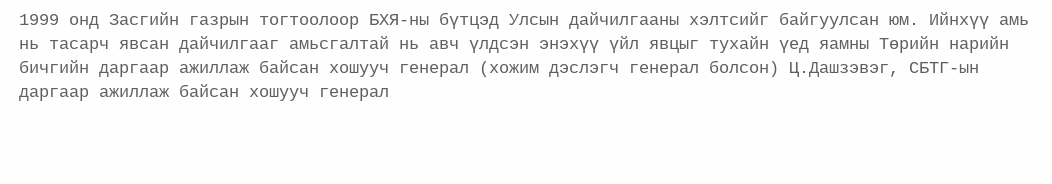1999 онд Засгийн газрын тогтоолоор БХЯ-ны бүтцэд Улсын дайчилгааны хэлтсийг байгуулсан юм. Ийнхүү амь нь тасарч явсан дайчилгааг амьсгалтай нь авч үлдсэн энэхүү үйл явцыг тухайн үед яамны Төрийн нарийн бичгийн даргаар ажиллаж байсан хошууч генерал (хожим дэслэгч генерал болсон) Ц.Дашзэвэг, СБТГ-ын даргаар ажиллаж байсан хошууч генерал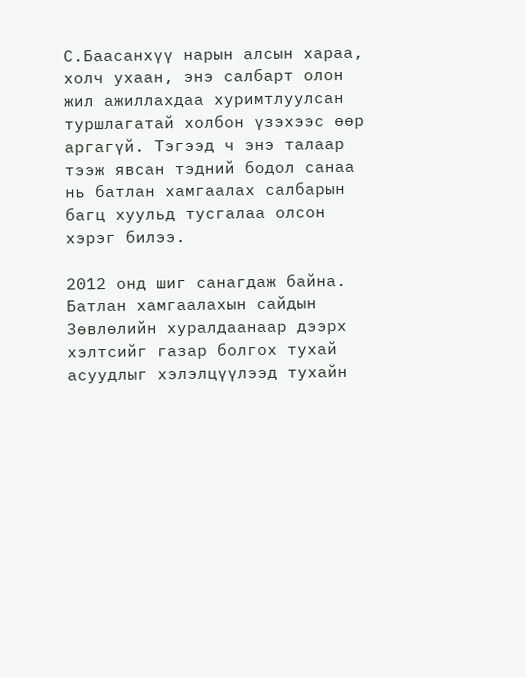С.Баасанхүү нарын алсын хараа, холч ухаан, энэ салбарт олон жил ажиллахдаа хуримтлуулсан туршлагатай холбон үзэхээс өөр аргагүй. Тэгээд ч энэ талаар тээж явсан тэдний бодол санаа нь батлан хамгаалах салбарын багц хуульд тусгалаа олсон хэрэг билээ.

2012 онд шиг санагдаж байна. Батлан хамгаалахын сайдын Зөвлөлийн хуралдаанаар дээрх хэлтсийг газар болгох тухай асуудлыг хэлэлцүүлээд тухайн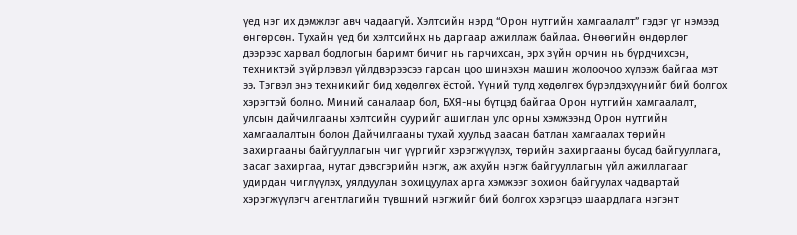үед нэг их дэмжлэг авч чадаагүй. Хэлтсийн нэрд “Орон нутгийн хамгаалалт” гэдэг үг нэмээд өнгөрсөн. Тухайн үед би хэлтсийнх нь даргаар ажиллаж байлаа. Өнөөгийн өндөрлөг дээрээс харвал бодлогын баримт бичиг нь гарчихсан, эрх зүйн орчин нь бүрдчихсэн, техниктэй зүйрлэвэл үйлдвэрээсээ гарсан цоо шинэхэн машин жолоочоо хүлээж байгаа мэт ээ. Тэгвэл энэ техникийг бид хөдөлгөх ёстой. Үүний тулд хөдөлгөх бүрэлдэхүүнийг бий болгох хэрэгтэй болно. Миний саналаар бол, БХЯ-ны бүтцэд байгаа Орон нутгийн хамгаалалт, улсын дайчилгааны хэлтсийн суурийг ашиглан улс орны хэмжээнд Орон нутгийн хамгаалалтын болон Дайчилгааны тухай хуульд заасан батлан хамгаалах төрийн захиргааны байгууллагын чиг үүргийг хэрэгжүүлэх, төрийн захиргааны бусад байгууллага, засаг захиргаа, нутаг дэвсгэрийн нэгж, аж ахуйн нэгж байгууллагын үйл ажиллагааг удирдан чиглүүлэх, уялдуулан зохицуулах арга хэмжээг зохион байгуулах чадвартай хэрэгжүүлэгч агентлагийн түвшний нэгжийг бий болгох хэрэгцээ шаардлага нэгэнт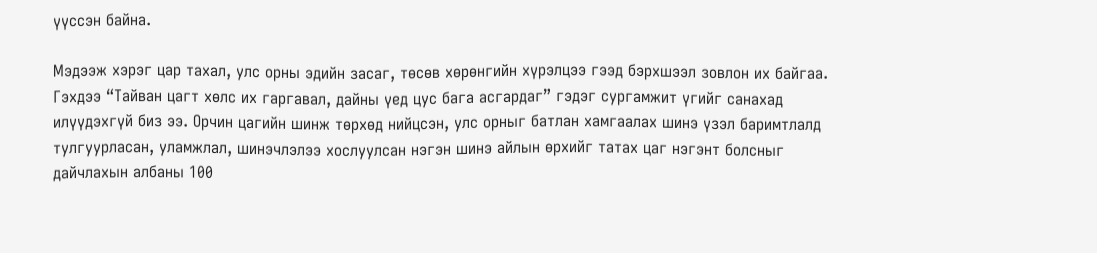үүссэн байна.

Мэдээж хэрэг цар тахал, улс орны эдийн засаг, төсөв хөрөнгийн хүрэлцээ гээд бэрхшээл зовлон их байгаа. Гэхдээ “Тайван цагт хөлс их гаргавал, дайны үед цус бага асгардаг” гэдэг сургамжит үгийг санахад илүүдэхгүй биз ээ. Орчин цагийн шинж төрхөд нийцсэн, улс орныг батлан хамгаалах шинэ үзэл баримтлалд тулгуурласан, уламжлал, шинэчлэлээ хослуулсан нэгэн шинэ айлын өрхийг татах цаг нэгэнт болсныг дайчлахын албаны 100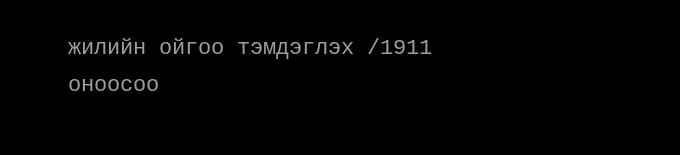жилийн ойгоо тэмдэглэх /1911 оноосоо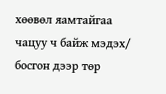хөөвөл яамтайгаа чацуу ч байж мэдэх/ босгон дээр төр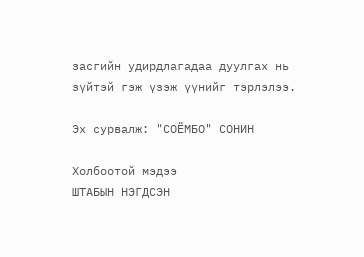засгийн удирдлагадаа дуулгах нь зүйтэй гэж үзэж үүнийг тэрлэлээ.

Эх сурвалж: "СОЁМБО" СОНИН

Холбоотой мэдээ
ШТАБЫН НЭГДСЭН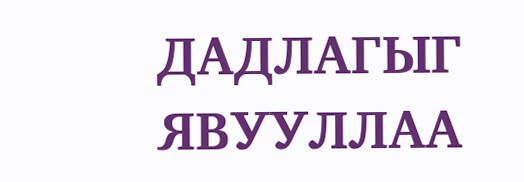ДАДЛАГЫГ ЯВУУЛЛАА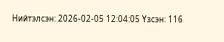Нийтэлсэн: 2026-02-05 12:04:05 Үзсэн: 116